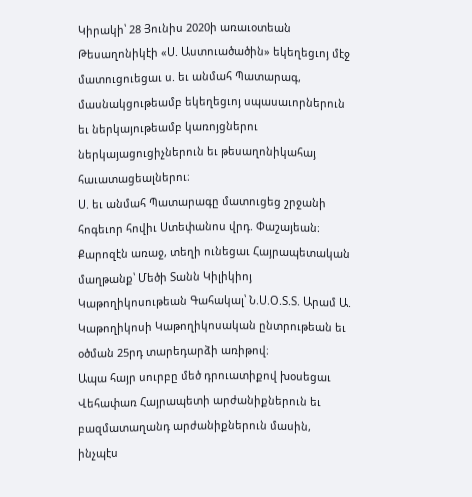Կիրակի՝ 28 Յունիս 2020ի առաւօտեան Թեսաղոնիկէի «Ս. Աստուածածին» եկեղեցւոյ մէջ մատուցուեցաւ ս. եւ անմահ Պատարագ, մասնակցութեամբ եկեղեցւոյ սպասաւորներուն եւ ներկայութեամբ կառոյցներու ներկայացուցիչներուն եւ թեսաղոնիկահայ հաւատացեալներու։
Ս. եւ անմահ Պատարագը մատուցեց շրջանի հոգեւոր հովիւ Ստեփանոս վրդ. Փաշայեան։ Քարոզէն առաջ, տեղի ունեցաւ Հայրապետական մաղթանք՝ Մեծի Տանն Կիլիկիոյ Կաթողիկոսութեան Գահակալ՝ Ն.Ս.Օ.Տ.Տ. Արամ Ա. Կաթողիկոսի Կաթողիկոսական ընտրութեան եւ օծման 25րդ տարեդարձի առիթով։
Ապա հայր սուրբը մեծ դրուատիքով խօսեցաւ Վեհափառ Հայրապետի արժանիքներուն եւ բազմատաղանդ արժանիքներուն մասին, ինչպէս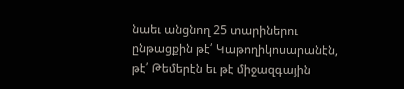նաեւ անցնող 25 տարիներու ընթացքին թէ՛ Կաթողիկոսարանէն, թէ՛ Թեմերէն եւ թէ միջազգային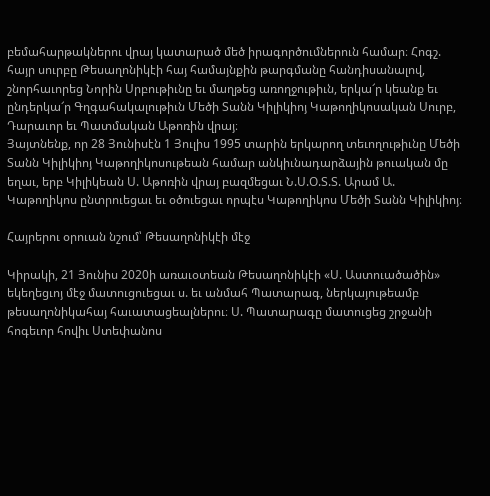բեմահարթակներու վրայ կատարած մեծ իրագործումներուն համար։ Հոգշ. հայր սուրբը Թեսաղոնիկէի հայ համայնքին թարգմանը հանդիսանալով, շնորհաւորեց Նորին Սրբութիւնը եւ մաղթեց առողջութիւն, երկա՜ր կեանք եւ ընդերկա՜ր Գղգահակալութիւն Մեծի Տանն Կիլիկիոյ Կաթողիկոսական Սուրբ, Դարաւոր եւ Պատմական Աթոռին վրայ։
Յայտնենք, որ 28 Յունիսէն 1 Յուլիս 1995 տարին երկարող տեւողութիւնը Մեծի Տանն Կիլիկիոյ Կաթողիկոսութեան համար անկիւնադարձային թուական մը եղաւ, երբ Կիլիկեան Ս. Աթոռին վրայ բազմեցաւ Ն.Ս.Օ.Տ.Տ. Արամ Ա. Կաթողիկոս ընտրուեցաւ եւ օծուեցաւ որպէս Կաթողիկոս Մեծի Տանն Կիլիկիոյ։

Հայրերու օրուան նշում՝ Թեսաղոնիկէի մէջ

Կիրակի, 21 Յունիս 2020ի առաւօտեան Թեսաղոնիկէի «Ս. Աստուածածին» եկեղեցւոյ մէջ մատուցուեցաւ ս. եւ անմահ Պատարագ, ներկայութեամբ թեսաղոնիկահայ հաւատացեալներու։ Ս. Պատարագը մատուցեց շրջանի հոգեւոր հովիւ Ստեփանոս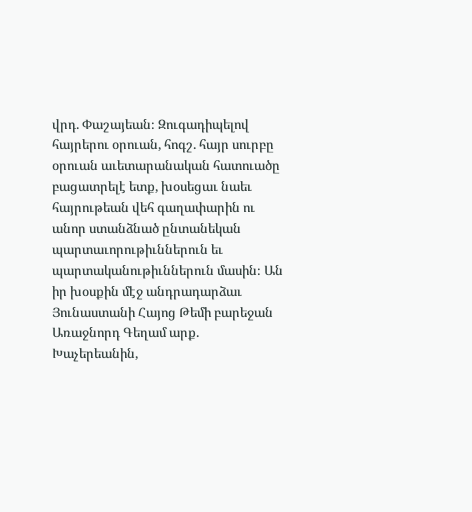վրդ. Փաշայեան։ Զուգադիպելով հայրերու օրուան, հոգշ. հայր սուրբը օրուան աւետարանական հատուածը բացատրելէ ետք, խօսեցաւ նաեւ հայրութեան վեհ գաղափարին ու անոր ստանձնած ընտանեկան պարտաւորութիւններուն եւ պարտականութիւններուն մասին։ Ան իր խօսքին մէջ անդրադարձաւ Յունաստանի Հայոց Թեմի բարեջան Առաջնորդ Գեղամ արք. Խաչերեանին,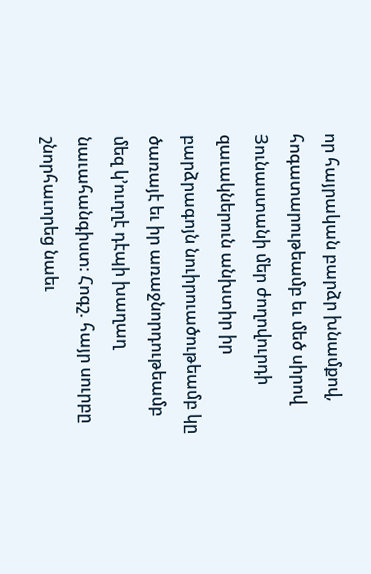որ հայրական բարձր խնամքով, հոգատարութեամբ եւ մեծ սիրով Յունաստանի մեր ժողովուրդի զաւակներուն անխտիր իր բարձրագոյն նուիրուածութեամբ կը ծառայէ եւ իր առաջնորդութեամբ մեզ կ’ուղղէ դէպի խաղաղ նաւահանգիստ։ Հոգշ. հայր սուրբը շնորհաւորեց նաեւ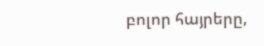բոլոր հայրերը,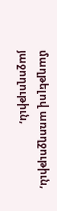մաղթելով առողջութիւն, յաջողութիւն,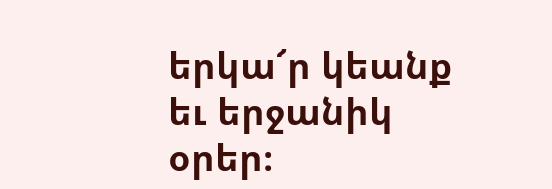երկա՜ր կեանք եւ երջանիկ օրեր։